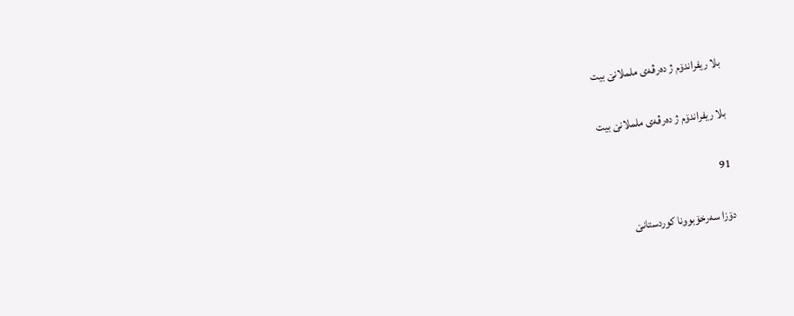بلا ریفراندۆم ژ ده‌رڤه‌ی ململانێ بیت

بلا ریفراندۆم ژ ده‌رڤه‌ی ململانێ بیت

91

دۆزا سه‌رخۆبوونا كوردستانێ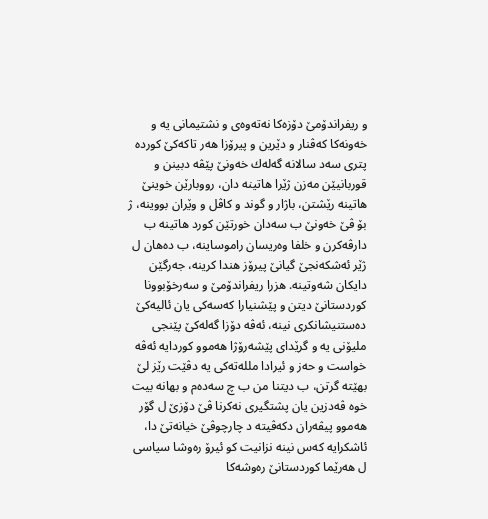و ریفراندۆمێ دۆزه‌كا نه‌ته‌وه‌ی و نشتیمانی یه‌ و خه‌ونه‌كا كه‌ڤنار و دێرین و پیرۆزا هه‌ر تاكه‌كێ كورده‌ پتری سه‌د سالانه‌ گه‌له‌ك خه‌ونێ پێڤه‌ دبینن و قوربانیێن مه‌زن ژێرا هاتینه‌ دان، رووبارێن خوینێ هاتینه‌ رێشتن، باژار و گوند و كاڤل و وێران بووینه‌، ژ بۆ ڤێ خه‌ونێ ب سه‌دان خورتێن كورد هاتینه‌ ب دارڤه‌كرن و خلفا وه‌ریسان راموساینه‌، ب ده‌هان ل ژێر ئه‌شكه‌نجێ گیانێ پیرۆز هندا كرینه‌، جه‌رگێن دایكان شه‌وتینه‌. هزرا ریفراندۆمێ و سه‌رخۆبوونا كوردستانێ دیتن و پێشنیارا كه‌سه‌كی یان ئالیه‌كێ ده‌ستنیشانكری نینه‌، ئه‌ڤه‌ دۆزا گه‌له‌كێ پێنجی ملیۆنی یه‌ و گرێدای پێشه‌رۆژا هه‌موو كوردایه‌ ئه‌ڤه‌ خواست و حه‌ز و ئیرادا ملله‌ته‌كی یه‌ دڤێت رێز لێ بهێته‌ گرتن، ب دیتنا من ب چ سه‌ده‌م و بهانه‌ بیت خوه‌ ڤه‌دزین یان پشتگیری نه‌كرنا ڤێ دۆزێ ل گۆر هه‌موو پیڤه‌ران دكه‌ڤیته‌ د چارچوڤێ خیانه‌تێ دا، ئاشكرایه‌ كه‌س نینه‌ نزانیت كو ئیرۆ ره‌وشا سیاسی ل هه‌رێما كوردستانێ ره‌وشه‌كا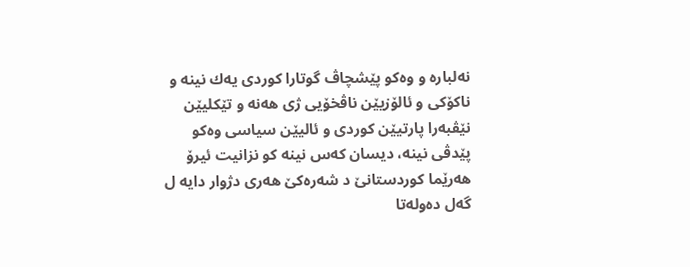نه‌لباره‌ و وه‌كو پێشچاڤ گوتارا كوردی یه‌ك نینه‌ و ناكۆكی و ئالۆزیێن ناڤخۆیی ژی هه‌نه‌ و تێكلیێن نێڤبه‌را پارتیێن كوردی و ئالیێن سیاسی وه‌كو پێدڤی نینه‌، دیسان كه‌س نینه‌ كو نزانیت ئیرۆ هه‌رێما كوردستانێ د شه‌ره‌كێ هه‌ری دژوار دایه‌ ل گه‌ل ده‌وله‌تا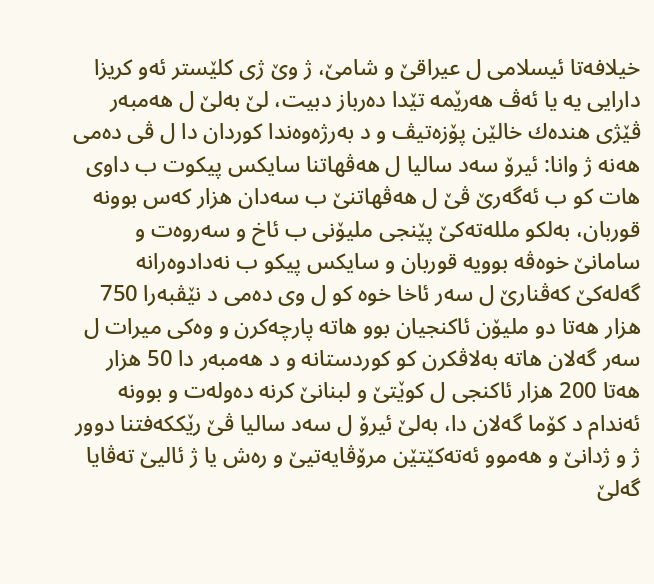خیلافه‌تا ئیسلامی ل عیراقێ و شامێ، ژ وێ ژی كلێستر ئه‌و كریزا دارایی یه‌ یا ئه‌ڤ هه‌رێمه‌ تێدا ده‌رباز دبیت، لێ به‌لێ ل هه‌مبه‌ر ڤێژی هنده‌ك خالێن پۆزه‌تیڤ و د به‌رژه‌وه‌ندا كوردان دا ل ڤی ده‌می هه‌نه‌ ژ وانا: ئیرۆ سه‌د سالیا ل هه‌ڤهاتنا سایكس پیكوت ب داوی هات كو ب ئه‌گه‌رێ ڤێ ل هه‌ڤهاتنێ ب سه‌دان هزار كه‌س بوونه‌ قوربان، به‌لكو ملله‌ته‌كێ پێنجی ملیۆنی ب ئاخ و سه‌روه‌ت و سامانێ خوه‌ڤه‌ بوویه‌ قوربان و سایكس پیكو ب نه‌دادوه‌رانه‌ گه‌له‌كێ كه‌ڤنارێ ل سه‌ر ئاخا خوه‌ كو ل وی ده‌می د نێڤبه‌را 750 هزار هه‌تا دو ملیۆن ئاكنجیان بوو هاته‌ پارچه‌كرن و وه‌كی میرات ل سه‌ر گه‌لان هاته‌ به‌لاڤكرن كو كوردستانه‌ و د هه‌مبه‌ر دا 50 هزار هه‌تا 200 هزار ئاكنجی ل كوێتێ و لبنانێ كرنه‌ ده‌وله‌ت و بوونه‌ ئه‌ندام د كۆما گه‌لان دا، به‌لێ ئیرۆ ل سه‌د سالیا ڤێ رێككه‌فتنا دوور ژ و ژدانێ و هه‌موو ئه‌ته‌كێتێن مرۆڤایه‌تیێ و ره‌ش یا ژ ئالیێ ته‌ڤایا گه‌لێ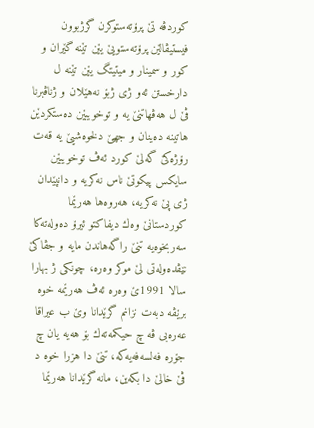كوردڤه‌ تێ پرۆته‌ستوكرن گرژبوون فیستیڤالێن پرۆته‌ستویێ یێن تێنه‌ گێران و كور و سمینار و میتیتگ یێن تێنه‌ ل دارخستن ئه‌و ژی ژبۆ نه‌هێلان و ژناڤبرنا ڤێ ل هه‌ڤهاتنێ یه‌ و توخویبێن ده‌ستكردێن هاتینه‌ ده‌ینان و جهێ دلخوه‌شیێ یه‌ قه‌ت رۆژه‌كێ گه‌لێ كورد ئه‌ڤ توخویبێن سایكس پیكوتێ ناس نه‌كریه‌ و دانپێدان ژی پێ نه‌كریه‌، هه‌روه‌ها هه‌رێما كوردستانێ وه‌ك دیفاكتو ئیرۆ ده‌وله‌ته‌كا سه‌ربخوه‌یه‌ تنێ راگه‌هاندن مایه‌ و جڤاكێ نێڤده‌وله‌تی لێ موكر وه‌ره‌، چونكی ژ بهارا سالا 1991ێ وه‌ره‌ ئه‌ڤ هه‌رێمه‌ خوه‌ برێڤه‌ دبه‌ت نزانم گرێدانا وێ ب عیراقا عه‌ره‌بی ڤه‌ چ حیكمه‌ته‌ك بۆ هه‌یه‌ یان چ جۆره‌ فه‌لسه‌فه‌یه‌كه‌، تنێ دا هزرا خوه‌ د ڤێ خالێ دا بكه‌ین، مانه‌ گرێدانا هه‌رێما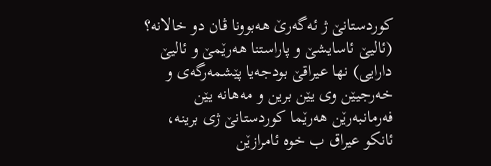كوردستانێ ژ ئه‌گه‌رێ هه‌بوونا ڤان دو خالانه‌؟ (ئالیێ ئاسایشێ و پاراستنا هه‌رێمێ و ئالیێ دارایی) نها عیراقێ بودجه‌یا پێشمه‌رگه‌ی و خه‌رجیێن وی یێن برین و مه‌هانه‌ یێن فه‌رمانبه‌رێن هه‌رێما كوردستانێ ژی برینه‌، ئانكو عیراق ب خوه‌ ئامرازێن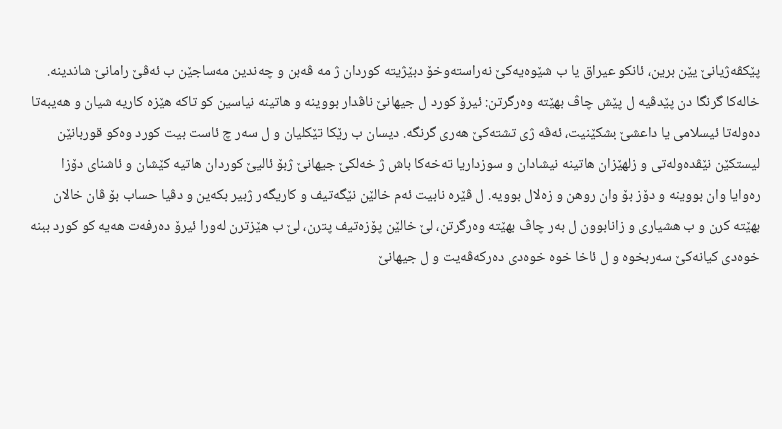پێكڤه‌ژیانێ یێن برین، ئانكو عیراق یا ب شێوه‌یه‌كێ نه‌راسته‌وخۆ دبێژیته‌ كوردان ژ مه‌ ڤه‌بن و چه‌ندین مه‌ساجێن ب ئه‌ڤێ رامانێ شاندینه‌.
خاله‌كا گرنگا دن پێدڤیه‌ ل پێش چاڤ بهێته‌ وه‌رگرتن: ئیرۆ كورد ل جیهانێ ناڤدار بووینه‌ و هاتینه‌ نیاسین كو تاكه‌ هێزه‌ كاریه‌ شیان و هه‌یبه‌تا ده‌وله‌تا ئیسلامی یا داعشێ بشكێنیت، ئه‌ڤه‌ ژی تشته‌كێ هه‌ری گرنگه‌. دیسان ب رێكا تێكلیان و ل سه‌ر چ ئاست بیت كورد وه‌كو قوربانێن لیستكێن نێڤده‌وله‌تی و زلهێزان هاتینه‌ نیشادان و سوزداریا ته‌خه‌كا باش ژ خه‌لكێ جیهانێ ژبۆ ئالیێ كوردان هاتیه‌ كێشان و ئاشنای دۆزا ره‌وایا وان بووینه‌ و دۆز بۆ وان روهن و زه‌لال بوویه‌. ل ڤێره‌ نابیت ئه‌م خالێن نێگه‌تیف و كاریگه‌ر ژبیر بكه‌ین و دڤیا حساب بۆ ڤان خالان بهێته‌ كرن و ب هشیاری و زانابوون ل به‌ر چاڤ بهێته‌ وه‌رگرتن، لێ خالێن پۆزه‌تیف پترن، لێ ب هێزترن له‌ورا ئیرۆ ده‌رفه‌ت هه‌یه‌ كو كورد ببنه‌ خوه‌دی كیانه‌كێ سه‌ربخوه‌ و ل ئاخا خوه‌ خوه‌دی ده‌ركه‌ڤه‌یت و ل جیهانێ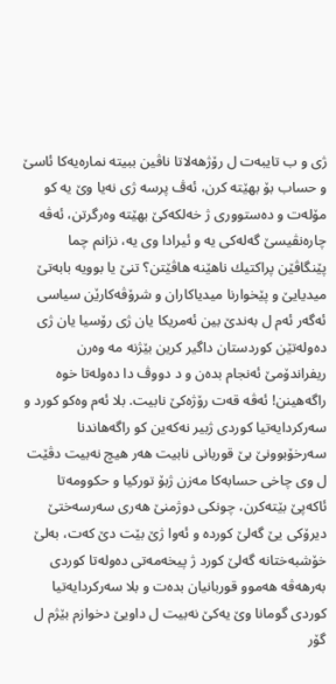ژی و ب تایبه‌ت ل رۆژهه‌لاتا ناڤین ببیته‌ نماره‌یه‌كا ئاسێ و حساب بۆ بهێته‌ كرن، ئه‌ڤ پرسه‌ ژی نه‌یا وێ یه‌ كو مۆله‌ت و ده‌ستووری ژ خه‌لكه‌كێ بهێته‌ وه‌رگرتن، ئه‌ڤه‌ چاره‌نڤیسێ گه‌له‌كی یه‌ و ئیرادا وی یه‌، نزانم چما پێنگاڤێن پراكتیك ناهێنه‌ هاڤێتن؟ تنێ یا بوویه‌ بابه‌تێ میدیایێ و پێخوارنا میدیاكاران و شرۆڤه‌كارێن سیاسی ئه‌گه‌ر ئه‌م ل به‌ندێ بین ئه‌مریكا یان ژی رۆسیا یان ژی ده‌وله‌تێن كوردستان داگیر كرین بێژنه‌ مه‌ وه‌رن ریفراندۆمێ ئه‌نجام بده‌ن و د دووڤ دا ده‌وله‌تا خوه‌ راگه‌هینن! ئه‌ڤه‌ قه‌ت رۆژه‌كێ نابیت. بلا ئه‌م وه‌كو كورد و سه‌ركردایه‌تیا كوردی ژبیر نه‌كه‌ین كو راگه‌هاندنا سه‌رخۆبوونێ بێ قوربانی نابیت هه‌ر هیچ نه‌بیت دڤێت ل وی چاخی حسابه‌كا مه‌زن ژبۆ توركیا و حكوومه‌تا ئاكه‌پێ بێته‌كرن، چونكی دوژمنێ هه‌ری سه‌رسه‌ختێ دیرۆكی یێ گه‌لێ كورده‌ و ئه‌وا ژێ بێت دێ كه‌ت، به‌لێ خۆشبه‌ختانه‌ گه‌لێ كورد ژ پیخه‌مه‌تی ده‌وله‌تا كوردی به‌رهه‌ڤه‌ هه‌موو قوربانیان بده‌ت و بلا سه‌ركردایه‌تیا كوردی گومانا وێ یه‌كێ نه‌بیت ل داویێ دخوازم بێژم ل گۆر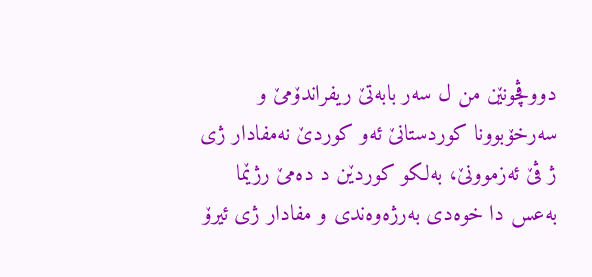دووڤچونێن من ل سه‌ر بابه‌تێ ریفراندۆمێ و سه‌رخۆبوونا كوردستانێ ئه‌و كوردێ نه‌مفادار ژی ژ ڤێ ئه‌زموونێ، به‌لكو كوردێن د ده‌مێ رژێما به‌عس دا خوه‌دی به‌رژه‌وه‌ندی و مفادار ژی ئیرۆ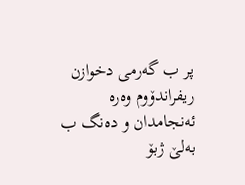پر ب گه‌رمی دخوازن ریفراندۆوم وه‌ره‌ ئه‌نجامدان و ده‌نگ ب به‌لێ ژبۆ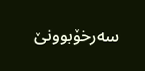سه‌رخۆبوونێ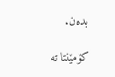بده‌ن.

کۆمێنتا تە